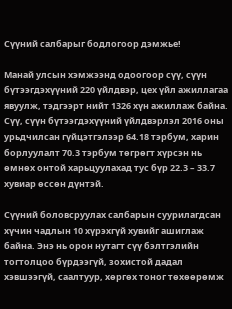Сүүний салбарыг бодлогоор дэмжье!

Манай улсын хэмжээнд одоогоор сүү, сүүн бүтээгдэхүүний 220 үйлдвэр, цех үйл ажиллагаа явуулж, тэдгээрт нийт 1326 хүн ажиллаж байна. Сүү, сүүн бүтээгдэхүүний үйлдвэрлэл 2016 оны урьдчилсан гүйцэтгэлээр 64.18 тэрбум, харин борлуулалт 70.3 тэрбум төгрөгт хүрсэн нь өмнөх онтой харьцуулахад тус бүр 22.3 – 33.7 хувиар өссөн дүнтэй.

Сүүний боловсруулах салбарын суурилагдсан хүчин чадлын 10 хүрэхгүй хувийг ашиглаж байна. Энэ нь орон нутагт сүү бэлтгэлийн тогтолцоо бүрдээгүй, зохистой дадал хэвшээгүй, саалтуур, хөргөх тоног төхөөрөмж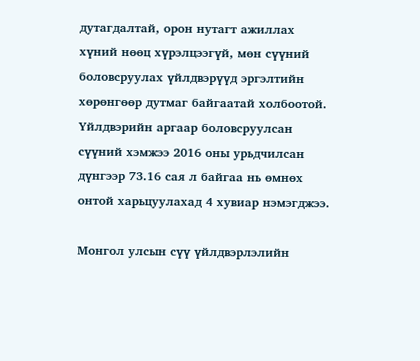дутагдалтай, орон нутагт ажиллах хүний нөөц хүрэлцээгүй, мөн сүүний боловсруулах үйлдвэрүүд эргэлтийн хөрөнгөөр дутмаг байгаатай холбоотой. Үйлдвэрийн аргаар боловсруулсан сүүний хэмжээ 2016 оны урьдчилсан дүнгээр 73.16 сая л байгаа нь өмнөх онтой харьцуулахад 4 хувиар нэмэгджээ.

Монгол улсын сүү үйлдвэрлэлийн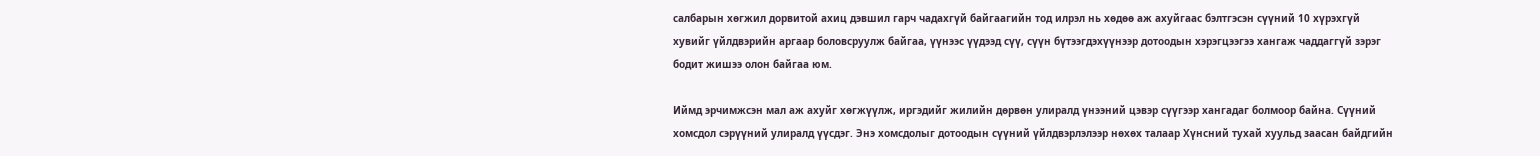салбарын хөгжил дорвитой ахиц дэвшил гарч чадахгүй байгаагийн тод илрэл нь хөдөө аж ахуйгаас бэлтгэсэн сүүний 10 хүрэхгүй хувийг үйлдвэрийн аргаар боловсруулж байгаа, үүнээс үүдээд сүү, сүүн бүтээгдэхүүнээр дотоодын хэрэгцээгээ хангаж чаддаггүй зэрэг бодит жишээ олон байгаа юм.

Иймд эрчимжсэн мал аж ахуйг хөгжүүлж, иргэдийг жилийн дөрвөн улиралд үнээний цэвэр сүүгээр хангадаг болмоор байна. Сүүний хомсдол сэрүүний улиралд үүсдэг. Энэ хомсдолыг дотоодын сүүний үйлдвэрлэлээр нөхөх талаар Хүнсний тухай хуульд заасан байдгийн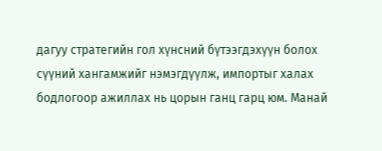дагуу стратегийн гол хүнсний бүтээгдэхүүн болох сүүний хангамжийг нэмэгдүүлж, импортыг халах бодлогоор ажиллах нь цорын ганц гарц юм. Манай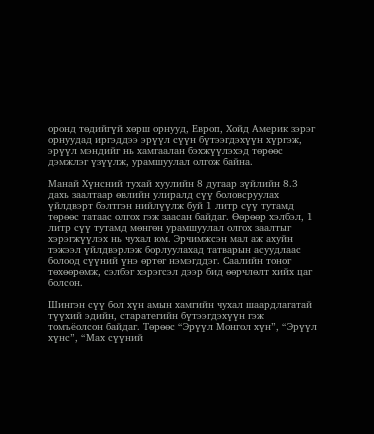оронд төдийгүй хөрш орнууд, Европ, Хойд Америк зэрэг орнуудад иргэддээ эрүүл сүүн бүтээгдэхүүн хүргэж, эрүүл мэндийг нь хамгаалан бэхжүүлэхэд төрөөс дэмжлэг үзүүлж, урамшуулал олгож байна.

Манай Хүнсний тухай хуулийн 8 дугаар зүйлийн 8.3 дахь заалтаар өвлийн улиралд сүү боловсруулах үйлдвэрт бэлтгэн нийлүүлж буй 1 литр сүү тутамд төрөөс татаас олгох гэж заасан байдаг. Өөрөөр хэлбэл, 1 литр сүү тутамд мөнгөн урамшуулал олгох заалтыг хэрэгжүүлэх нь чухал юм. Эрчимжсэн мал аж ахуйн тэжээл үйлдвэрлэж борлуулахад татварын асуудлаас болоод сүүний үнэ өртөг нэмэгддэг. Саалийн тоног төхөөрөмж, сэлбэг хэрэгсэл дээр бид өөрчлөлт хийх цаг болсон.

Шингэн сүү бол хүн амын хамгийн чухал шаардлагатай түүхий эдийн, старатегийн бүтээгдэхүүн гэж томъёолсон байдаг. Төрөөс “Эрүүл Монгол хүн”, “Эрүүл хүнс”, “Мах сүүний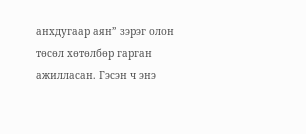анхдугаар аян” зэрэг олон төсөл хөтөлбөр гарган ажилласан. Гэсэн ч энэ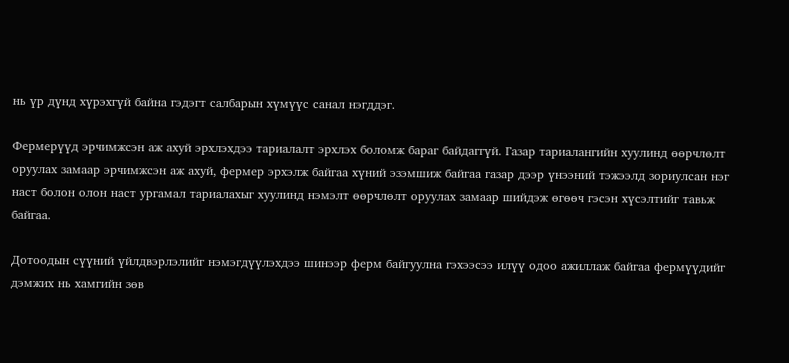нь үр дүнд хүрэхгүй байна гэдэгт салбарын хүмүүс санал нэгддэг.

Фермерүүд эрчимжсэн аж ахуй эрхлэхдээ тариалалт эрхлэх боломж бараг байдаггүй. Газар тариалангийн хуулинд өөрчлөлт оруулах замаар эрчимжсэн аж ахуй, фермер эрхэлж байгаа хүний эзэмшиж байгаа газар дээр үнээний тэжээлд зориулсан нэг наст болон олон наст ургамал тариалахыг хуулинд нэмэлт өөрчлөлт оруулах замаар шийдэж өгөөч гэсэн хүсэлтийг тавьж байгаа.

Дотоодын сүүний үйлдвэрлэлийг нэмэгдүүлэхдээ шинээр ферм байгуулна гэхээсээ илүү одоо ажиллаж байгаа фермүүдийг дэмжих нь хамгийн зөв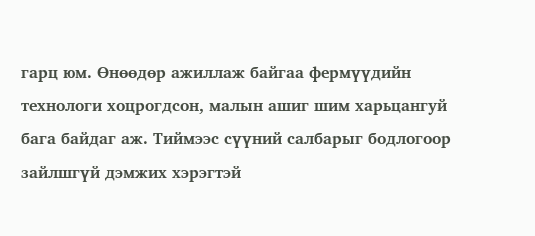гарц юм. Өнөөдөр ажиллаж байгаа фермүүдийн технологи хоцрогдсон, малын ашиг шим харьцангуй бага байдаг аж. Тиймээс сүүний салбарыг бодлогоор зайлшгүй дэмжих хэрэгтэй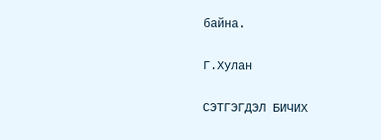байна.

Г.Хулан

СЭТГЭГДЭЛ БИЧИХ